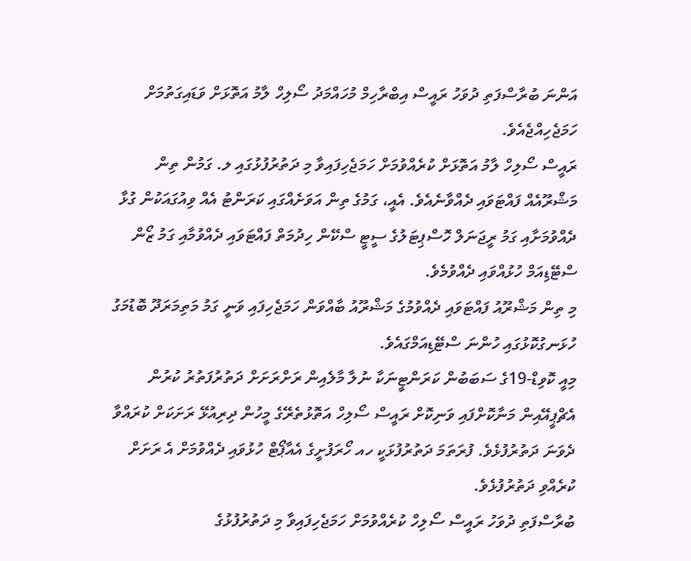އަންނަ ބުރާސްފަތި ދުވަހު ރައީސް އިބްރާހިމް މުހައްމަދު ސޯލިހް ލާމު އަތޮޅަށް ވަޑައިގަތުމަށް ހަމަޖެހިއްޖެއެވެ.
ރައީސް ސޯލިހް ލާމު އަތޮޅަށް ކުރެއްވުމަށް ހަމަޖެހިފައިވާ މި ދަތުރުފުޅުގައި ލ. ގަމުން ތިން މަޝްރޫއެއް ފައްޓަވައި ދެއްވާނެއެވެ. އެއީ، ގަމުގެ ތިން އަވަށެއްގައި ކަރަންޓު އެއް ވިއުގައަކުން ގުޅާ ދެއްވުމަށާއި ގަމު ރީޖަނަލް ހޮސްޕިޓަލުގެ ސީޓީ ސްކޭން ހިދުމަތް ފައްޓަވައި ދެއްވުމާއި ގަމު ޒޯން ސްޓޭޑިއަމް ހުޅުއްވައި ދެއްވުމެވެ.
މި ތިން މަޝްރޫއު ފައްޓަވައި ދެއްވުމުގެ މަޝްރޫއު ބާއްވަން ހަމަޖެހިފައި ވަނީ ގަމު މަތިމަރަދޫ ބޮޑުމަގު ހުޅަނގުކޮޅުގައި ހުންނަ ސްޓޭޑިއަމްގައެވެ.
މިއީ ކޮވިޑް-19ގެ ސަބަބުން ކަރަންޓީނަކާ ނުލާ މާލެއިން ރަށްރަށަށް ދަތުރުފަތުރު ކުރުން އެޗްޕީއޭއިން މަނާކޮށްފައި ވަނިކޮށް ރައީސް ސޯލިހް އަތޮޅުތެރޭގެ މީހުން ދިރިއުޅޭ ރަށަކަށް ކުރައްވާ ދެވަނަ ދަތުރުފުޅެވެ. ފުރަތަމަ ދަތުރުފުޅަކީ ހއ ހޯރަފުށީގެ އެއާޕޯޓް ހުޅުވައި ދެއްވުމަށް އެ ރަށަށް ކުރެއްވި ދަތުރުފުޅެވެ.
ބުރާސްފަތި ދުވަހު ރައީސް ސޯލިހް ކުރެއްވުމަށް ހަމަޖެހިފައިވާ މި ދަތުރުފުޅުގެ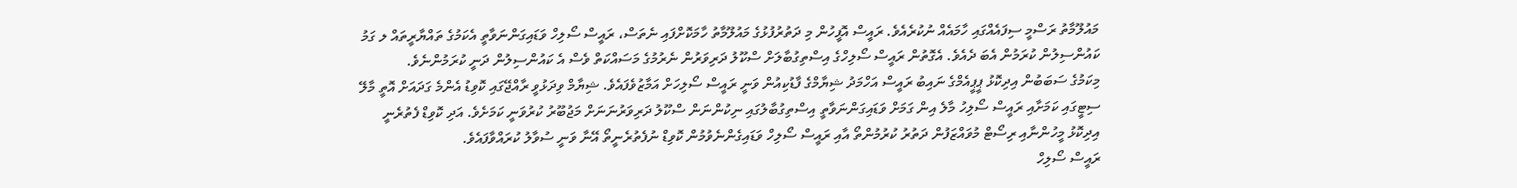މައުލޫމާތު ރަސްމީ ސިފައެއްގައި ހާމައެއް ނުކުރެއެވެ. ރައީސް އޮފީހުން މި ދަތުރުފުޅުގެ މައުލޫމާތު ހާމަކޮށްފައި ނެތަސް، ރައީސް ސޯލިހް ވަޑައިގަންނަވާތީ އެކަމުގެ ތައްޔާރީތައް ލ ގަމު ކައުންސިލުން ކުރަމުން އެބަ ދެއެވެ. އެގޮތުން ރައީސް ސޯލިހްގެ އިސްތިގުބާލަށް ސްކޫލު ދަރިވަރުން ނެރުމުގެ މަސައްކަތް ވެސް އެ ކައުންސިލުން ދަނީ ކުރަމުންނެވެ.
މިކަމުގެ ސަބަބުން އިދިކޮޅު ޕީޕީއެމްގެ ނައިބު ރައީސް އަހްމަދު ޝިޔާމްގެ ފާޑުކިއުން ވަނީ ރައީސް ސޯލިހަށް އަމާޒުވެފައެވެ. ޝިޔާމް ވިދަޅުވީ ރާއްޖޭގައި ކޮވިޑު އެންމެ ގަދައަށް އޮތީ މާލޭ ސިޓީގައި ކަމަށާއި ރައީސް ސޯލިހު މާލެ އިން ގަމަށް ވަޑައިގަންނަވާތީ އިސްތިގުބާލުގައި ނިކުންނަން ސްކޫލު ދަރިވަރުނަނަށް މަޖުބޫރު ކުރުވަނީ ކަމަށެވެ. އަދި ކޮވިޑް ފެތުރެނީ އިދިކޮޅު މީހުންނާއި ރިސޯޓް މުވައްޒަފުން ދަތުރު ކުރުމުންތޯ އާއި ރައީސް ސޯލިހް ވަޑައިގެންނެވުމުން ކޮވިޑް ނުފެތުރެނީތޯ އޭނާ ވަނީ ސުވާލު ކުރައްވާފައެވެ.
ރައީސް ސޯލިހް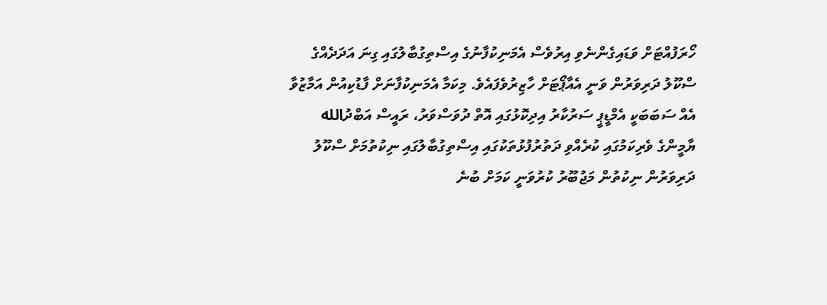ހޯރަފުއްޓަށް ވަޑައިގެންނެވި އިރުވެސް އެމަނިކުފާނުގެ އިސްތިގުބާލުގައި ގިނަ އަދަދެއްގެ ސްކޫލު ދަރިވަރުން ވަނީ އެއާޕޯޓަށް ހާޒިރުވެފައެވެ. މިކަމާ އެމަނިކުފާނަށް ފާޑުކިއުން އަމާޒުވާ އެއް ސަބަބަކީ އެމްޑީޕީ ސަރުކާރު އިދިކޮޅުގައި އޮތް ދުވަސްވަރު، ރައީސް އަބްދުالله ޔާމީންގެ ވެރިކަމުގައި ކުރެއްވި ދަތުރުފުޅުތަކުގައި އިސްތިގުބާލުގައި ނިކުތުމަށް ސްކޫލު ދަރިވަރުން ނިކުތުން މަޖުބޫރު ކުރުވަނީ ކަމަށް ބުނެ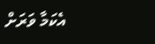އެކަމާ ވަރަށް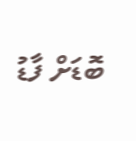ބޮޑަށް ފާޑު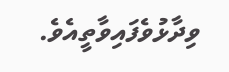ވިދާޅުވެފައިވާތީއެވެ.